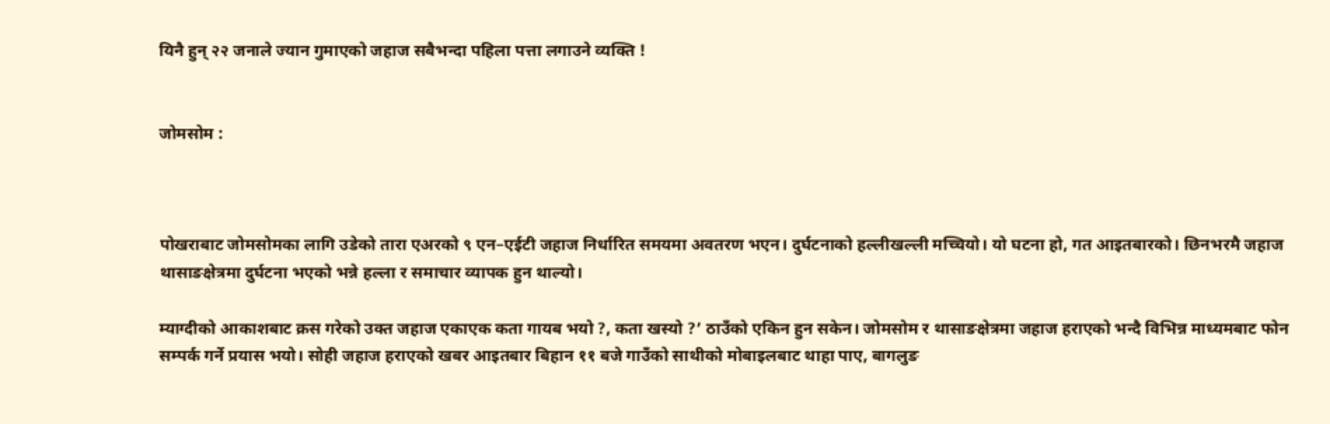यिनै हुन् २२ जनाले ज्यान गुमाएको जहाज सबैभन्दा पहिला पत्ता लगाउने व्यक्ति !


जोमसोम :



पोखराबाट जोमसोमका लागि उडेको तारा एअरको ९ एन–एईटी जहाज निर्धारित समयमा अवतरण भएन। दुर्घटनाको हल्लीखल्ली मच्चियो। यो घटना हो, गत आइतबारको। छिनभरमै जहाज थासाङक्षेत्रमा दुर्घटना भएको भन्ने हल्ला र समाचार व्यापक हुन थाल्यो।

म्याग्दीको आकाशबाट क्रस गरेको उक्त जहाज एकाएक कता गायब भयो ?, कता खस्यो ?’ ठाउँको एकिन हुन सकेन। जोमसोम र थासाङक्षेत्रमा जहाज हराएको भन्दै विभिन्न माध्यमबाट फोन सम्पर्क गर्ने प्रयास भयो। सोही जहाज हराएको खबर आइतबार बिहान ११ बजे गाउँको साथीको मोबाइलबाट थाहा पाए, बागलुङ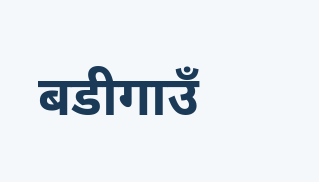बडीगाउँ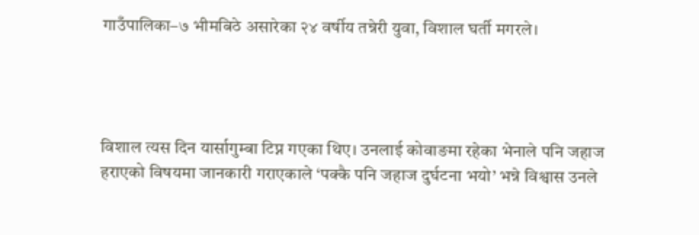गाउँपालिका–७ भीमबिठे असारेका २४ वर्षीय तन्नेरी युवा, विशाल घर्ती मगरले।




विशाल त्यस दिन यार्सागुम्बा टिप्न गएका थिए। उनलाई कोवाङमा रहेका भेनाले पनि जहाज हराएको विषयमा जानकारी गराएकाले ‘पक्कै पनि जहाज दुर्घटना भयो’ भन्ने विश्वास उनले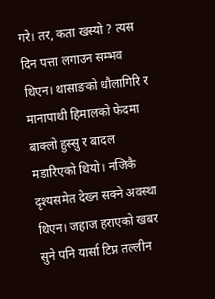गरे। तर, कता खस्यो ? त्यस दिन पत्ता लगाउन सम्भव थिएन। थासाङको धौलागिरि र मानापाथी हिमालको फेदमा बाक्लो हुस्सु र बादल मडारिएको थियो। नजिकै दृश्यसमेत देख्न सक्ने अवस्था थिएन। जहाज हराएको खबर सुने पनि यार्सा टिप्न तल्लीन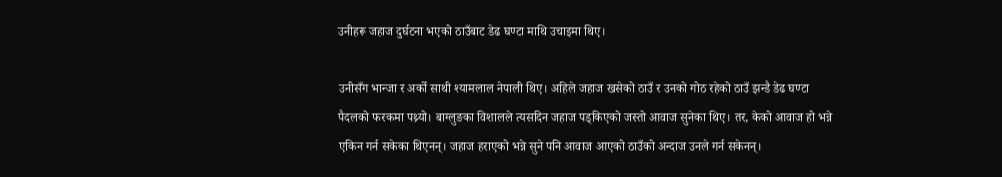उनीहरू जहाज दुर्घटना भएको ठाउँबाट डेढ घण्टा माथि उचाइमा थिए।

उनीसँग भान्जा र अर्को साथी श्यामलाल नेपाली थिए। अहिले जहाज खसेको ठाउँ र उनको गोठ रहेको ठाउँ झन्डै डेढ घण्टा पैदलको फरकमा पथ्र्यो। बाग्लुङका विशालले त्यसदिन जहाज पड्किएको जस्तो आवाज सुनेका थिए। तर, केको आवाज हो भन्ने एकिन गर्न सकेका थिएनन्। जहाज हराएको भन्ने सुने पनि आवाज आएको ठाउँको अन्दाज उनले गर्न सकेनन्।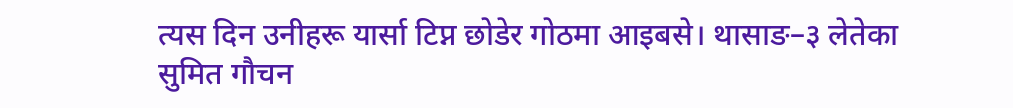त्यस दिन उनीहरू यार्सा टिप्न छोडेर गोठमा आइबसे। थासाङ–३ लेतेका सुमित गौचन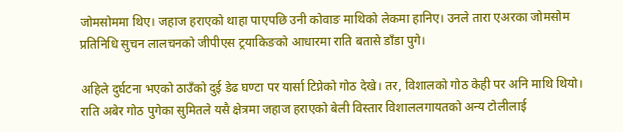जोमसोममा थिए। जहाज हराएको थाहा पाएपछि उनी कोवाङ माथिको लेकमा हानिए। उनले तारा एअरका जोमसोम प्रतिनिधि सुचन लालचनको जीपीएस ट्रयाकिङको आधारमा राति बतासे डाँडा पुगे।

अहिले दुर्घटना भएको ठाउँको दुई डेढ घण्टा पर यार्सा टिप्नेको गोठ देखे। तर, विशालको गोठ केही पर अनि माथि थियो। राति अबेर गोठ पुगेका सुमितले यसै क्षेत्रमा जहाज हराएको बेली विस्तार विशाललगायतको अन्य टोलीलाई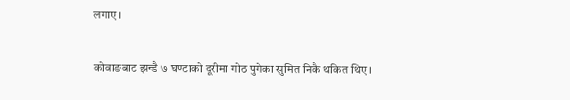लगाए।

कोवाङबाट झन्डै ७ घण्टाको दूरीमा गोठ पुगेका सुमित निकै थकित थिए।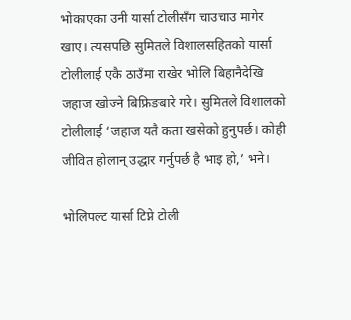भोकाएका उनी यार्सा टोलीसँग चाउचाउ मागेर खाए। त्यसपछि सुमितले विशालसहितको यार्सा टोलीलाई एकै ठाउँमा राखेर भोलि बिहानैदेखि जहाज खोज्ने बिफ्रिङबारे गरे। सुमितले विशालको टोलीलाई ‘जहाज यतै कता खसेको हुनुपर्छ। कोही जीवित होलान् उद्धार गर्नुपर्छ है भाइ हो,’ भने।

भोलिपल्ट यार्सा टिप्ने टोली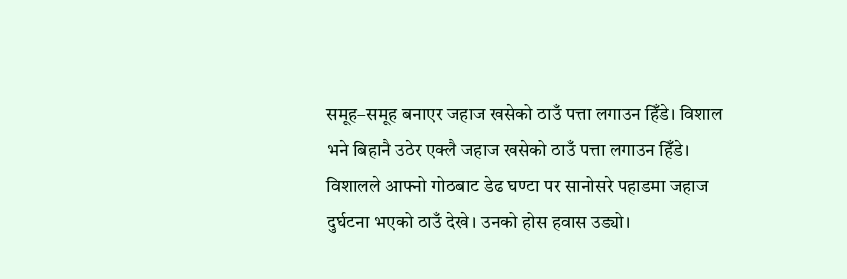समूह–समूह बनाएर जहाज खसेको ठाउँ पत्ता लगाउन हिँडे। विशाल भने बिहानै उठेर एक्लै जहाज खसेको ठाउँ पत्ता लगाउन हिँडे। विशालले आफ्नो गोठबाट डेढ घण्टा पर सानोसरे पहाडमा जहाज दुर्घटना भएको ठाउँ देखे। उनको होस हवास उड्यो।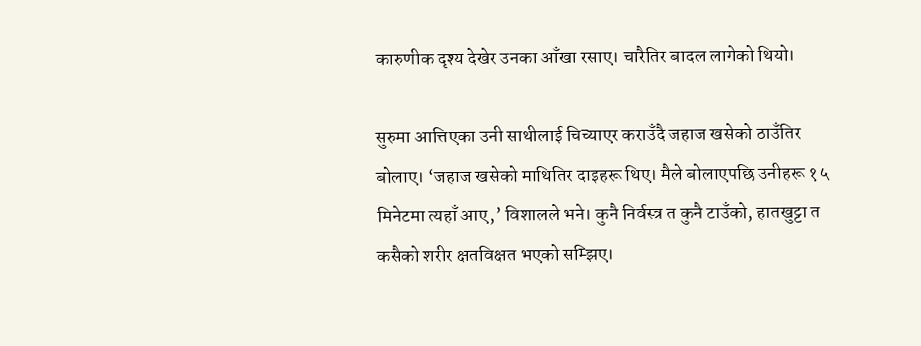कारुणीक दृश्य देखेर उनका आँखा रसाए। चारैतिर बादल लागेको थियो।

सुरुमा आत्तिएका उनी साथीलाई चिच्याएर कराउँदै जहाज खसेको ठाउँतिर बोलाए। ‘जहाज खसेको माथितिर दाइहरू थिए। मैले बोलाएपछि उनीहरू १५ मिनेटमा त्यहाँ आए,’ विशालले भने। कुनै निर्वस्त्र त कुनै टाउँको, हातखुट्टा त कसैको शरीर क्षतविक्षत भएको सम्झिए।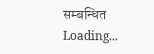सम्बन्धित
Loading...